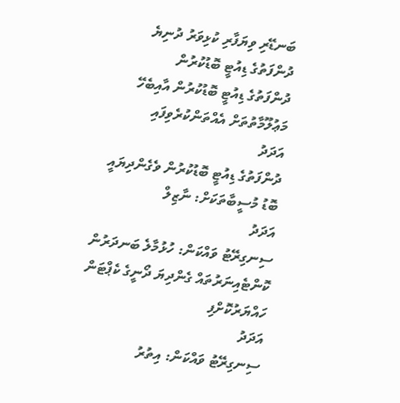ބަނޑޭރި ވިޔަފާރި ކުޅިވަރު ދުނިޔެ
ދުންފަތުގެ ޑިއުޓީ ބޮޑުކުރުން
ދުންފަތުގެ ޑިއުޓީ ބޮޑުކުރުން އާއިބެހޭ މަޢުލޫމާތުތަށް އެއްތަންކުރެވިފައި
އަދަދު
ދުންފަތުގެ ޑިއުޓީ ބޮޑުކުރުން ވެގެންދިޔައީ ބޮޑު މުސީބާތަކަށް: ނާޒިލް
އަދަދު
ސިނގިރޭޓު ވައްކަން: ހުޅުމާލެ ބަނދަރުން ކޮންޓެއިނަރުތައް ގެންދިޔަ ދޯނީގެ ކެޕްޓަން ހައްޔަރުކޮށްފި
އަދަދު
ސިނގިރޭޓު ވައްކަން: އިތުރު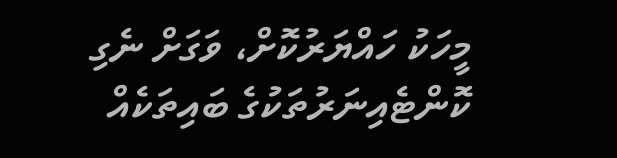މީހަކު ހައްޔަރުކޮށް، ވަގަށް ނެގި ކޮންޓެއިނަރުތަކުގެ ބައިތަކެއް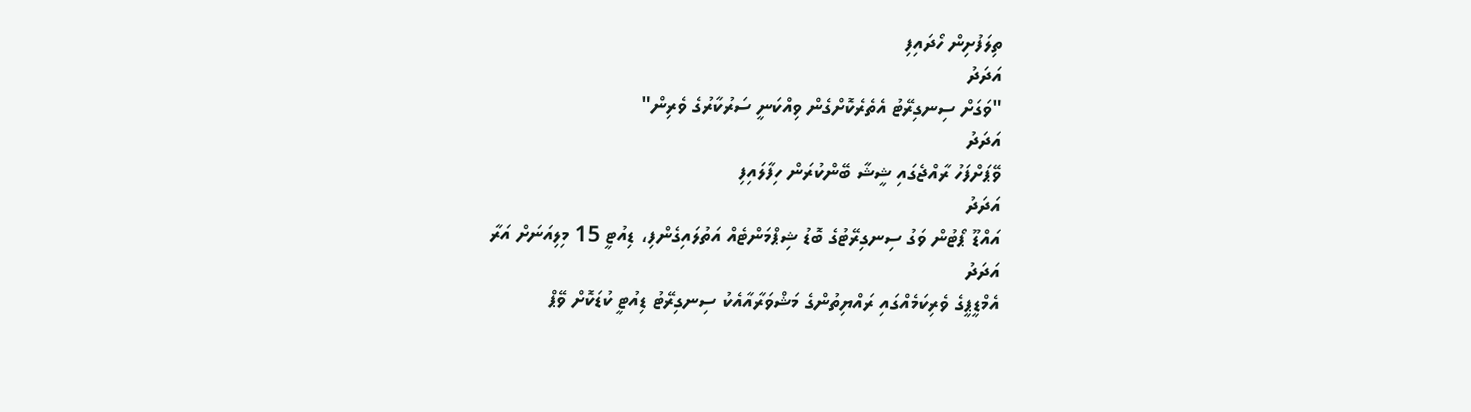ތިލަފުށިން ހޯދައިފި
އަދަދު
"ވަގަށް ސިނގިރޭޓު އެތެރެކޮށްގެން ވިއްކަނީ ސަރުކާރުގެ ވެރިން"
އަދަދު
ވޭޕަށްފަހު ރާއްޖެގައި ޝީޝާ ބޭންކުރަން ހިފާލައިފި
އަދަދު
އައްޑޫ ޕޯޓުން ވަގު ސިނގިރޭޓުގެ ބޮޑު ޝިޕްމަންޓެއް އަތުލައިގެންފި، ޑިއުޓީ 15 މިލިއަނަށް އަރާ
އަދަދު
އެމްޑީޕީގެ ވެރިކަމެއްގައި ރައްޔިތުންގެ މަޝްވަރާއާއެކު ސިނގިރޭޓު ޑިއުޓީ ކުޑަކޮށް ވޭޕް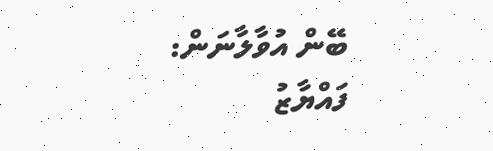ބޭން އުވާލާނަން: ފައްޔާޒު